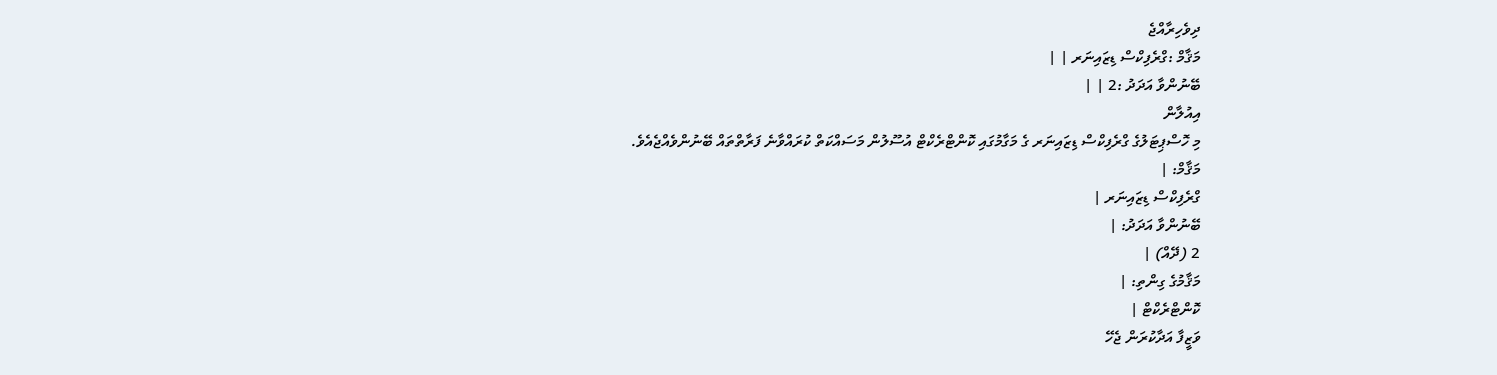ދިވެހިރާއްޖެ
މަޤާމް :ގްރެފިކްސް ޑިޒައިނަރ | |
ބޭނުންވާ އަދަދު :2 | |
އިއުލާން
މި ހޮސްޕިޓަލުގެ ގްރެފިކްސް ޑިޒައިނަރ ގެ މަގާމުގައި ކޮންޓްރެކްޓް އުސޫލުން މަސައްކަތް ކުރައްވާނެ ފަރާތްތައް ބޭނުންވެއްޖެއެވެ.
މަޤާމް: |
ގްރެފިކްސް ޑިޒައިނަރ |
ބޭނުންވާ އަދަދު: |
2 (ދޭއް) |
މަޤާމުގެ ގިންތި: |
ކޮންޓްރެކްޓް |
ވަޒީފާ އަދާކުރަން ޖެހޭ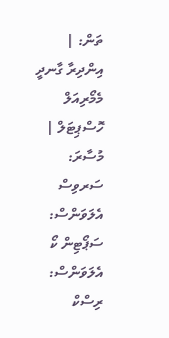ތަން: |
އިންދިރާ ގާނދީ މެމޯރިއަލް ހޮސްޕިޓަލް |
މުސާރަ: ސަރވިސް އެލަވަންސް: ސަޕޯޓިން ކޯ އެލަވަންސް: ރިސްކް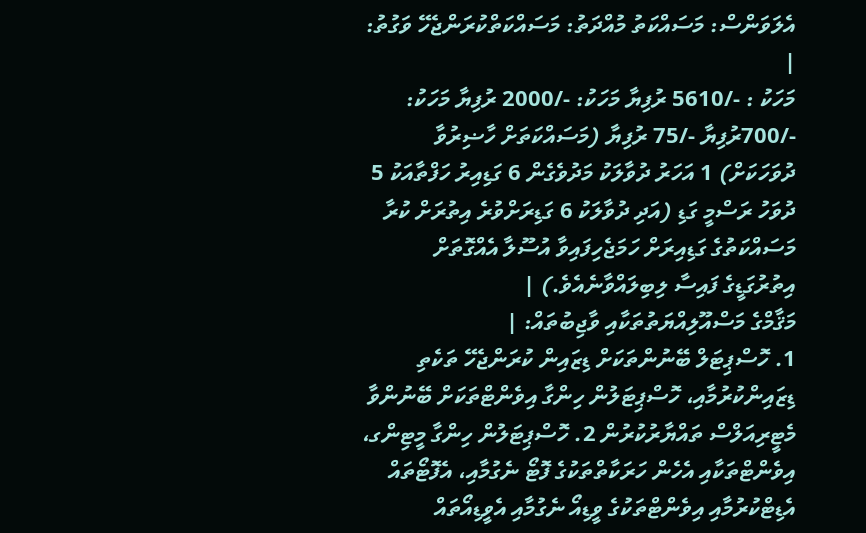އެލަވަންސް: މަސައްކަތު މުއްދަތު: މަސައްކަތްކުރަންޖެހޭ ވަގުތު: |
މަހަކު : -/5610 ރުފިޔާ މަހަކު: -/2000 ރުފިޔާ މަހަކު: -/700ރުފިޔާ -/75 ރުފިޔާ (މަސައްކަތަށް ހާޟިރުވާ ދުވަހަކަށް) 1 އަހަރު ދުވާލަކު މަދުވެގެން 6 ގަޑިއިރު ހަފްތާއަކު 5 ދުވަހު ރަސްމީ ގަޑި (އަދި ދުވާލަކު 6 ގަޑިރަށްވުރެ އިތުރަށް ކުރާ މަސައްކަތުގެ ގަޑިއިރަށް ހަމަޖެހިފައިވާ އުސޫލާ އެއްގޮތަށް އިތުރުގަޑީގެ ފައިސާ ލިބިލައްވާނެއެވެ.) |
މަޤާމްގެ މަސްއޫލިއްޔަތުތަކާއި ވާޖިބުތައް: |
1. ހޮސްޕިޓަލް ބޭނުންތަކަށް ޑިޒައިން ކުރަންޖެހޭ ތަކެތި ޑިޒައިންކުރުމާއި، ހޮސްޕިޓަލުން ހިންގާ އިވެންޓްތަކަށް ބޭނުންވާ މެޓީރިއަލްސް ތައްޔާރުކުރުން 2. ހޮސްޕިޓަލުން ހިންގާ މީޓިންގ، އިވެންޓްތަކާއި އެހެން ހަރަކާތްތަކުގެ ފޮޓޯ ނެގުމާއި، އެފޮޓޯތައް އެޑިޓްކުރުމާއި އިވެންޓްތަކުގެ ވީޑިއޯ ނެގުމާއި އެވީޑިއޯތައް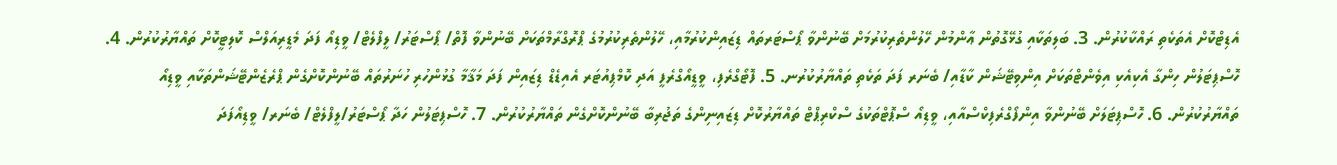އެޑިޓްކޮށް އެތަކެތި ރައްކާކުރުން. 3. ބަލިތަކާއި ގުޅޭގޮތުން ޢާންމުން ހޭލުންތެރިކުރުމަށް ބޭނުންވާ ޕޯސްޓަރތައް ޑިޒައިންކުރުމާއި، ހޭލުންތެރިކުރުމުގެ ޕްރޮގްރާމްތަކަށް ބޭނުންވާ ފޮތް/ ޕޯސްޓަރު/ ލީފްލެޓް/ ވީޑިއޯ ފަދަ މެޑީރިއަލްސް ކޮލިޓީކޮށް ތައްޔާރުކުރުން. 4. ހޮސްޕިޓަލުން ހިންގާ އެކިއެކި އިވެންޓްތަކަށް އިންވިޓޭޝަން ކާޑާއި/ ބެނަރ ފަދަ ތަކެތި ތައްޔާރުކުރުނ. 5. ފޮޓޯގްރެފި، ވީޑީއޯގްރެފީ އަދި ކޮމްޕިއުޓަރ އެއިޑެޑް ޑިޒައިން ފަދަ މަޤާމާ ގުޅުންހުރި ހުނަރުތައް ބޭނުންކޮށްގެން ޕްރެޒެންޓޭޝަންތަކާއި ވީޑިއޯ ތައްޔާރުކުރުން. 6. ހޮސްޕިޓަލަށް ބޭނުންވާ އިންފޯގްރެފިކްސްއާއި، ވީޑިއޯ ސްޕޮޓްތަކުގެ ސްކްރިޕްޓް ތައްޔާރުކޮށް ޑިޒައިނިންގެ ތަޖުރިބާ ބޭނުންކޮށްގެން ތައްޔާރުކުރުން. 7. ހޮސްޕިޓަލުން ހަދާ ޕޯސްޓަރު/ލީފްލެޓް/ ބެނަރ/ ވީޑިއޯފަދަ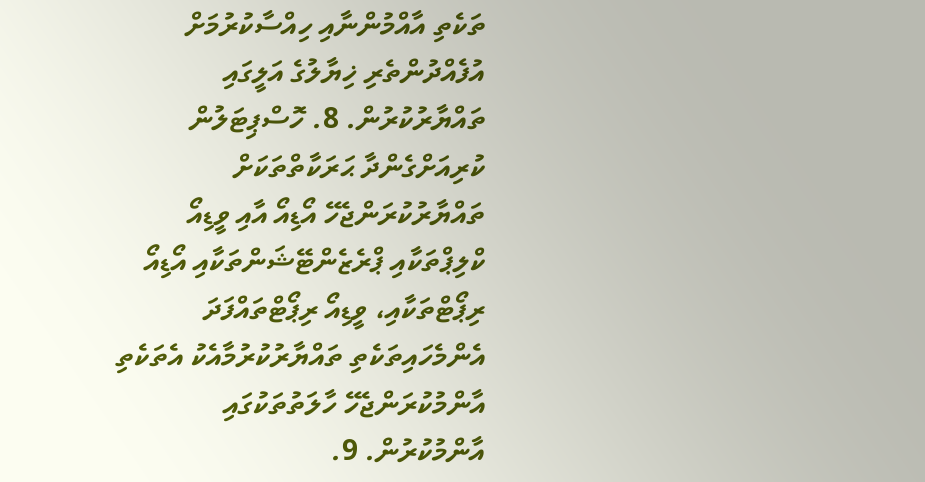ތަކެތި އާއްމުންނާއި ހިއްސާކުރުމަށް އުފެއްދުންތެރި ޚިޔާލުގެ އަލީގައި ތައްޔާރުކުރުން. 8. ހޮސްޕިޓަލުން ކުރިއަށްގެންދާ ޙަރަކާތްތަކަށް ތައްޔާރުކުރަންޖެހޭ އޯޑިއޯ އާއި ވީޑިއޯ ކްލިޕްތަކާއި ޕްރެޒެންޓޭޝަންތަކާއި އޯޑިއޯ ރިޕޯޓްތަކާއި، ވީޑިއޯ ރިޕޯޓްތައްފަދަ އެންމެހައިތަކެތި ތައްޔާރުކުރުމާއެކު އެތަކެތި އާންމުކުރަންޖެހޭ ހާލަތުތަކުގައި އާންމުކުރުން. 9.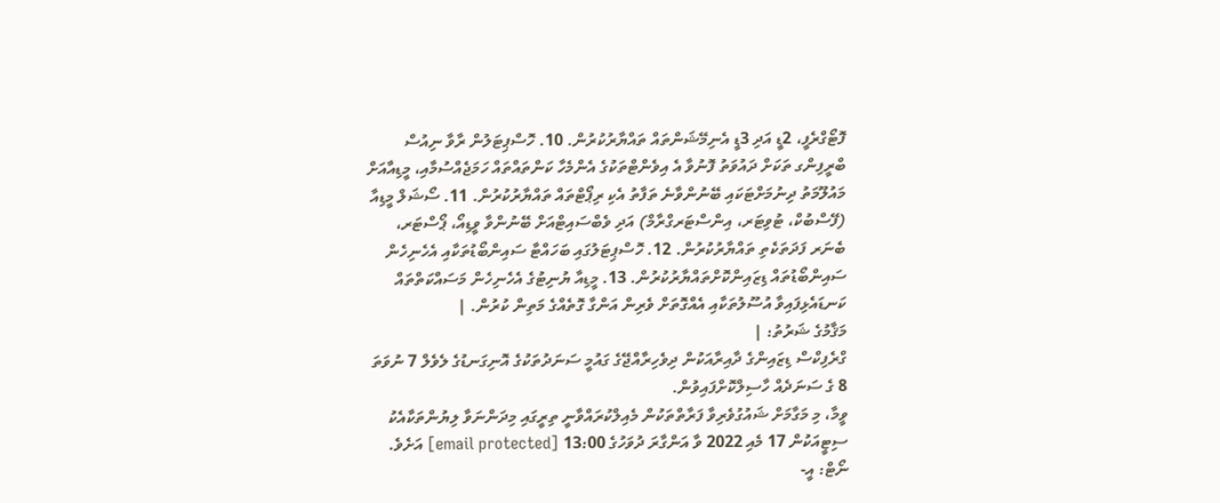ފޮޓޯގްރެފީ، 2ޑީ އަދި 3ޑީ އެނިމޭޝަންތައް ތައްޔާރުކުރުން. 10. ހޮސްޕިޓަލުން ރާވާ ނިއުސް ބްރީފިންގ ތަކަށް ދައުވަތު ފޮނުވާ އެ އިވެންޓްތަކުގެ އެންމެހާ ކަންތައްތައް ހަމަޖެއްސުމާއި، މީޑިއާއަށް މައުލޫމަތު ދިނުމަށްޓަކައި ބޭނުންވާނެ ތަފާތު އެކި ރިޕޯޓްތައް ތައްޔާރުކުރުން. 11. ސޯޝަލް މީޑިއާ (ފޭސްބުކް، ޓުވިޓަރ، އިންސްޓަރގްރާމް) އަދި ވެބްސައިޓްއަށް ބޭނުންވާ ވީޑިއޯ، ޕޯސްޓަރ، ބެނަރ ފަދަތަކެތި ތައްޔާރުކުރުން. 12. ހޮސްޕިޓަލުގައި ބަހައްޓާ ސައިންބޯޑުތަކާއި އެހެނިހެން ސައިންބޯޑުތައް ޑިޒައިންކޮށްތައްޔާރުކުރުން. 13. މީޑިއާ ޔުނިޓުގެ އެހެނިހެން މަސައްކަތްތައް ކަނޑައެޅިފައިވާ އުސޫލުތަކާއި އެއްގޮތަށް ވެރިން އަންގާ ގޮތެއްގެ މަތިން ކުރުން. |
މަޤާމުގެ ޝަރުތު: |
ގްރެފިކްސް ޑިޒައިންގެ ދާއިރާއަކުން ދިވެހިރާއްޖޭގެ ގައުމީ ސަނަދުތަކުގެ އޮނިގަނޑުގެ ލެވެލް 7 ނުވަތަ 8 ގެ ސަނަދެއް ހާސިލްކޮށްފައިވުން.
ވީމާ، މި މަގާމަށް ޝައުގުވެރިވާ ފަރާތްތަކުން މެއިލްކުރައްވާނީ ތިރީގައި މިދަންނަވާ ލިޔުންތަކާއެކު ސިޓީއަކުން 17 މެއި 2022 ވާ އަންގާރަ ދުވަހުގެ 13:00 [email protected] އަށެވެ.
ނޯޓް: އީ-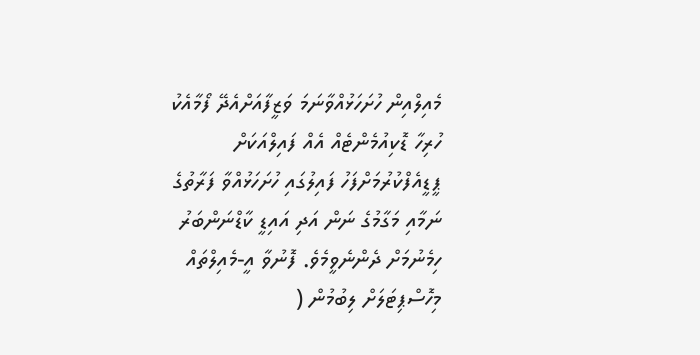މެއިލްއިން ހުށަހަޅުއްވާނަމަ ވަޒީފާއަށްއެދޭ ފޯމާއެކު ހުރިހާ ޑޮކިއުމެންޓެއް އެއް ފައިލްއަކަށް ޕީޑީއެފްކުރުމަށްފަހު ފައިލުގައި ހުށަހަޅުއްވާ ފަރާތުގެ ނަމާއި މަގާމުގެ ނަން އަދި އައިޑީ ކާޑްނަންބަރު ހިމެނުމަށް ދެންނެވީމެވެ. ފޮނުވާ އީ-މެއިލްތައް މިހޮސްޕިޓަލަށް ލިބުމުން (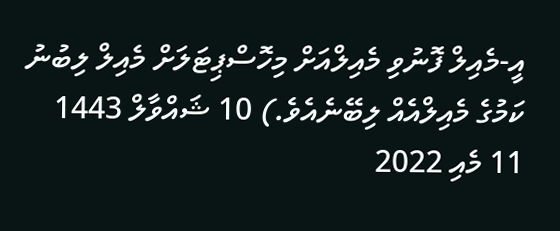އީ-މެއިލް ފޮނުވި މެއިލްއަށް މިހޮސްޕިޓަލަށް މެއިލް ލިބުނު ކަމުގެ މެއިލްއެއް ލިބޭނެއެވެ.) 10 ޝައްވާލް 1443 11 މެއި 2022